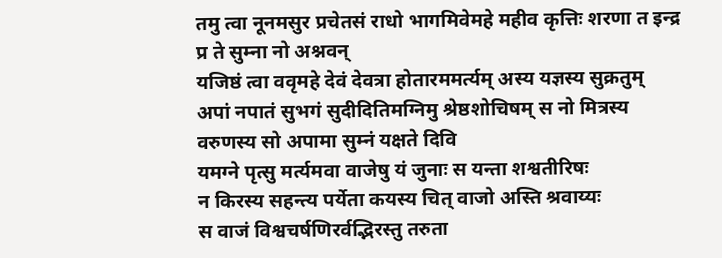तमु त्वा नूनमसुर प्रचेतसं राधो भागमिवेमहे महीव कृत्तिः शरणा त इन्द्र प्र ते सुम्ना नो अश्नवन्
यजिष्ठं त्वा ववृमहे देवं देवत्रा होतारममर्त्यम् अस्य यज्ञस्य सुक्रतुम्
अपां नपातं सुभगं सुदीदितिमग्निमु श्रेष्ठशोचिषम् स नो मित्रस्य वरुणस्य सो अपामा सुम्नं यक्षते दिवि
यमग्ने पृत्सु मर्त्यमवा वाजेषु यं जुनाः स यन्ता शश्वतीरिषः
न किरस्य सहन्त्य पर्येता कयस्य चित् वाजो अस्ति श्रवाय्यः
स वाजं विश्वचर्षणिरर्वद्भिरस्तु तरुता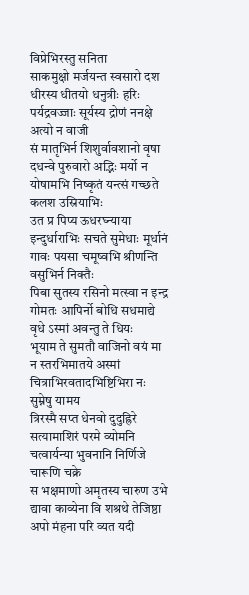विप्रेभिरस्तु सनिता
साकमुक्षो मर्जयन्त स्वसारो दश धीरस्य धीतयो धनुत्रीः हरिः पर्यद्रवज्जाः सूर्यस्य द्रोणं ननक्षे अत्यो न वाजी
सं मातृभिर्न शिशुर्वावशानो वृषा दधन्वे पुरुवारो अद्भिः मर्यो न योषामभि निष्कृतं यन्त्सं गच्छते कलश उस्रियाभिः
उत प्र पिप्य ऊधरघ्न्याया इन्दुर्धाराभिः सचते सुमेधाः मूर्धानं गावः पयसा चमूष्वभि श्रीणन्ति वसुभिर्न निक्तैः
पिबा सुतस्य रसिनो मत्स्वा न इन्द्र गोमतः आपिर्नो बोधि सधमाद्ये वृधे ऽस्मां अवन्तु ते धियः
भूयाम ते सुमतौ वाजिनो वयं मा न स्तरभिमातये अस्मां चित्राभिरवतादभिष्टिभिरा नः सुम्नेषु यामय
त्रिरस्मै सप्त धेनवो दुदुह्रिरे सत्यामाशिरं परमे व्योमनि चत्वार्यन्या भुवनानि निर्णिजे चारूणि चक्रे
स भक्षमाणो अमृतस्य चारुण उभे द्यावा काव्येना वि शश्रथे तेजिष्ठा अपो मंहना परि व्यत यदी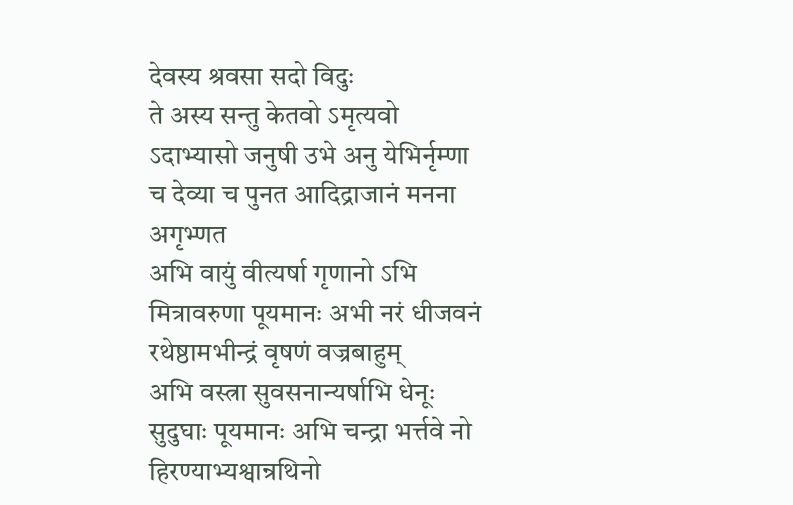देवस्य श्रवसा सदो विदुः
ते अस्य सन्तु केतवो ऽमृत्यवो ऽदाभ्यासो जनुषी उभे अनु येभिर्नृम्णा च देव्या च पुनत आदिद्राजानं मनना अगृभ्णत
अभि वायुं वीत्यर्षा गृणानो ऽभि मित्रावरुणा पूयमानः अभी नरं धीजवनं रथेष्ठामभीन्द्रं वृषणं वज्रबाहुम्
अभि वस्त्रा सुवसनान्यर्षाभि धेनूः सुदुघाः पूयमानः अभि चन्द्रा भर्त्तवे नो हिरण्याभ्यश्वान्रथिनो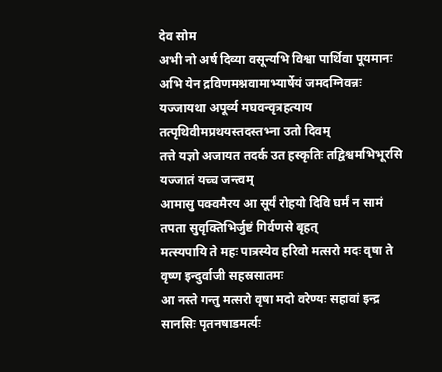देव सोम
अभी नो अर्ष दिव्या वसून्यभि विश्वा पार्थिवा पूयमानः अभि येन द्रविणमश्नवामाभ्यार्षेयं जमदग्निवन्नः
यज्जायथा अपूर्व्य मघवन्वृत्रहत्याय तत्पृथिवीमप्रथयस्तदस्तभ्ना उतो दिवम्
तत्ते यज्ञो अजायत तदर्क उत हस्कृतिः तद्विश्वमभिभूरसि यज्जातं यच्च जन्त्वम्
आमासु पक्वमैरय आ सूर्यं रोहयो दिवि घर्मं न सामं तपता सुवृक्तिभिर्जुष्टं गिर्वणसे बृहत्
मत्स्यपायि ते महः पात्रस्येव हरिवो मत्सरो मदः वृषा ते वृष्ण इन्दुर्वाजी सहस्रसातमः
आ नस्ते गन्तु मत्सरो वृषा मदो वरेण्यः सहावां इन्द्र सानसिः पृतनषाडमर्त्यः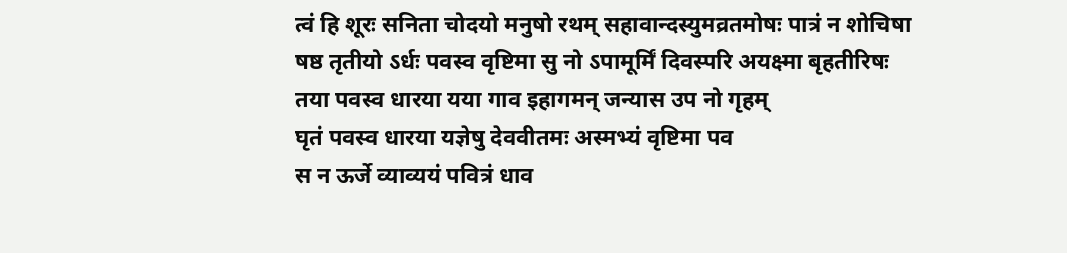त्वं हि शूरः सनिता चोदयो मनुषो रथम् सहावान्दस्युमव्रतमोषः पात्रं न शोचिषा
षष्ठ तृतीयो ऽर्धः पवस्व वृष्टिमा सु नो ऽपामूर्मिं दिवस्परि अयक्ष्मा बृहतीरिषः
तया पवस्व धारया यया गाव इहागमन् जन्यास उप नो गृहम्
घृतं पवस्व धारया यज्ञेषु देववीतमः अस्मभ्यं वृष्टिमा पव
स न ऊर्जे व्याव्ययं पवित्रं धाव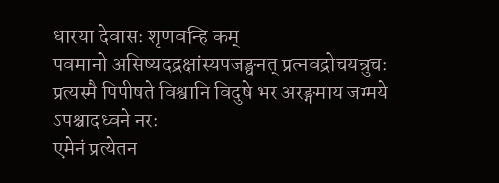धारया देवासः शृणवन्हि कम्
पवमानो असिष्यदद्रक्षांस्यपजङ्घनत् प्रत्नवद्रोचयन्रुचः
प्रत्यस्मै पिपीषते विश्वानि विदुषे भर अरङ्गमाय जग्मये ऽपश्चादध्वने नरः
एमेनं प्रत्येतन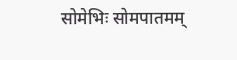सोमेभिः सोमपातमम्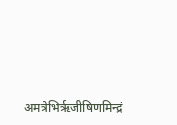अमत्रेभिरृजीषिणमिन्द्रं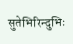सुतेभिरिन्दुभिः